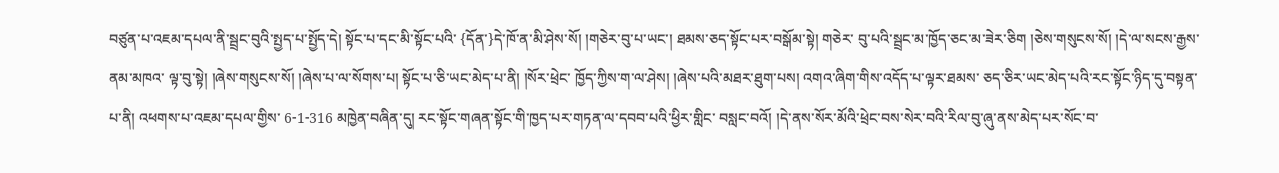བཙུན་པ་འཇམ་དཔལ་ནི་སྦྲང་བུའི་སྤྱད་པ་སྤྱོད་དེ། སྟོང་པ་དང་མི་སྟོང་པའི་ {དོན་}དེ་ཁོ་ན་མི་ཤེས་སོ། །གཅེར་བུ་པ་ཡང་། ཐམས་ཅད་སྟོང་པར་བསྒོམ་སྟེ། གཅེར་ བུ་པའི་སྦྲང་མ་ཁྱོད་ཅང་མ་ཟེར་ཅིག །ཅེས་གསུངས་སོ། །དེ་ལ་སངས་རྒྱས་ནམ་མཁའ་ ལྟ་བུ་སྟེ། །ཞེས་གསུངས་སོ། །ཞེས་པ་ལ་སོགས་པ། སྟོང་པ་ཅི་ཡང་མེད་པ་ནི། །སོར་ཕྲེང་ ཁྱོད་ཀྱིས་ག་ལ་ཤེས། །ཞེས་པའི་མཐར་ཐུག་པས། འགའ་ཞིག་གིས་འདོད་པ་ལྟར་ཐམས་ ཅད་ཅིར་ཡང་མེད་པའི་རང་སྟོང་ཉིད་དུ་བསྟན་པ་ནི། འཕགས་པ་འཇམ་དཔལ་གྱིས་ 6-1-316 མཁྱེན་བཞིན་དུ། རང་སྟོང་གཞན་སྟོང་གི་ཁྱད་པར་གཏན་ལ་དབབ་པའི་ཕྱིར་གླིང་ བསླང་བའོ། །དེ་ནས་སོར་མོའི་ཕྲེང་བས་སེར་བའི་རིལ་བུ་ཞུ་ནས་མེད་པར་སོང་བ་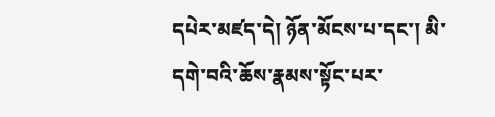དཔེར་མཛད་དེ། ཉོན་མོངས་པ་དང་། མི་དགེ་བའི་ཆོས་རྣམས་སྟོང་པར་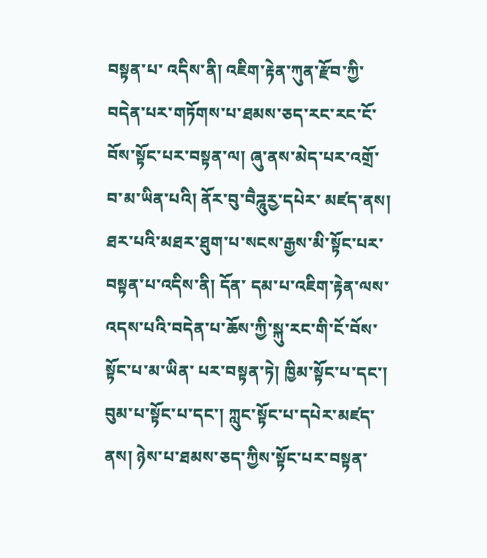བསྟན་པ་ འདིས་ནི། འཇིག་རྟེན་ཀུན་རྫོབ་ཀྱི་བདེན་པར་གཏོགས་པ་ཐམས་ཅད་རང་རང་ངོ་ བོས་སྟོང་པར་བསྟན་ལ། ཞུ་ནས་མེད་པར་འགྲོ་བ་མ་ཡིན་པའི། ནོར་བུ་བཻཌཱུརྱ་དཔེར་ མཛད་ནས། ཐར་པའི་མཐར་ཐུག་པ་སངས་རྒྱས་མི་སྟོང་པར་བསྟན་པ་འདིས་ནི། དོན་ དམ་པ་འཇིག་རྟེན་ལས་འདས་པའི་བདེན་པ་ཆོས་ཀྱི་སྐུ་རང་གི་ངོ་བོས་སྟོང་པ་མ་ཡིན་ པར་བསྟན་ཏེ། ཁྱིམ་སྟོང་པ་དང་། བུམ་པ་སྟོང་པ་དང་། ཀླུང་སྟོང་པ་དཔེར་མཛད་ནས། ཉེས་པ་ཐམས་ཅད་ཀྱིས་སྟོང་པར་བསྟན་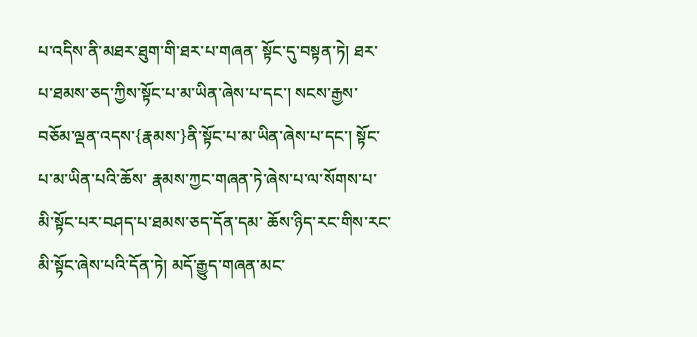པ་འདིས་ནི་མཐར་ཐུག་གི་ཐར་པ་གཞན་ སྟོང་དུ་བསྟན་ཏེ། ཐར་པ་ཐམས་ཅད་ཀྱིས་སྟོང་པ་མ་ཡིན་ཞེས་པ་དང་། སངས་རྒྱས་ བཅོམ་ལྡན་འདས་{རྣམས་}ནི་སྟོང་པ་མ་ཡིན་ཞེས་པ་དང་། སྟོང་པ་མ་ཡིན་པའི་ཆོས་ རྣམས་ཀྱང་གཞན་ཏེ་ཞེས་པ་ལ་སོགས་པ་མི་སྟོང་པར་བཤད་པ་ཐམས་ཅད་དོན་དམ་ ཆོས་ཉིད་རང་གིས་རང་མི་སྟོང་ཞེས་པའི་དོན་ཏེ། མདོ་རྒྱུད་གཞན་མང་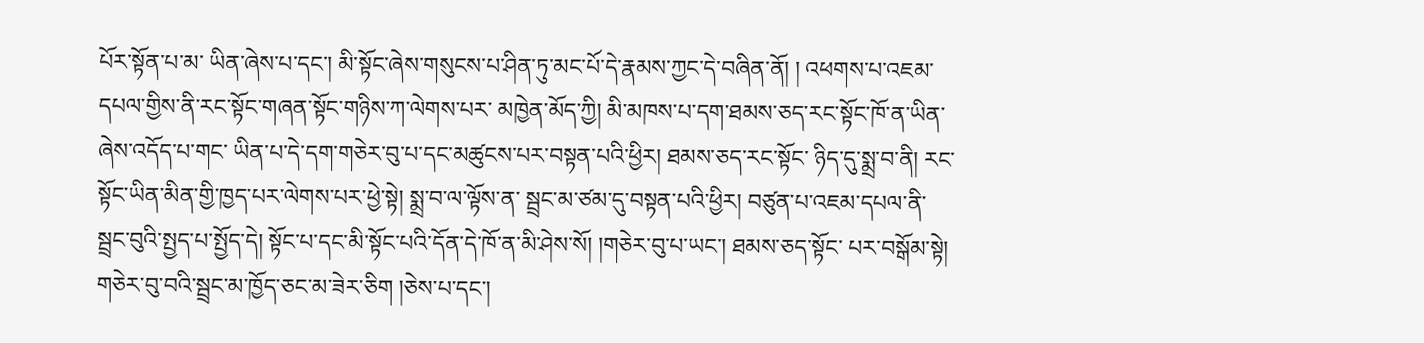པོར་སྟོན་པ་མ་ ཡིན་ཞེས་པ་དང་། མི་སྟོང་ཞེས་གསུངས་པ་ཤིན་ཏུ་མང་པོ་དེ་རྣམས་ཀྱང་དེ་བཞིན་ནོ། ། འཕགས་པ་འཇམ་དཔལ་གྱིས་ནི་རང་སྟོང་གཞན་སྟོང་གཉིས་ཀ་ལེགས་པར་ མཁྱེན་མོད་ཀྱི། མི་མཁས་པ་དག་ཐམས་ཅད་རང་སྟོང་ཁོ་ན་ཡིན་ཞེས་འདོད་པ་གང་ ཡིན་པ་དེ་དག་གཅེར་བུ་པ་དང་མཚུངས་པར་བསྟན་པའི་ཕྱིར། ཐམས་ཅད་རང་སྟོང་ ཉིད་དུ་སྨྲ་བ་ནི། རང་སྟོང་ཡིན་མིན་གྱི་ཁྱད་པར་ལེགས་པར་ཕྱེ་སྟེ། སྨྲ་བ་ལ་ལྟོས་ན་ སྦྲང་མ་ཙམ་དུ་བསྟན་པའི་ཕྱིར། བཙུན་པ་འཇམ་དཔལ་ནི་སྦྲང་བུའི་སྤྱད་པ་སྤྱོད་དེ། སྟོང་པ་དང་མི་སྟོང་པའི་དོན་དེ་ཁོ་ན་མི་ཤེས་སོ། །གཅེར་བུ་པ་ཡང་། ཐམས་ཅད་སྟོང་ པར་བསྒོམ་སྟེ། གཅེར་བུ་བའི་སྦྲང་མ་ཁྱོད་ཅང་མ་ཟེར་ཅིག །ཅེས་པ་དང་།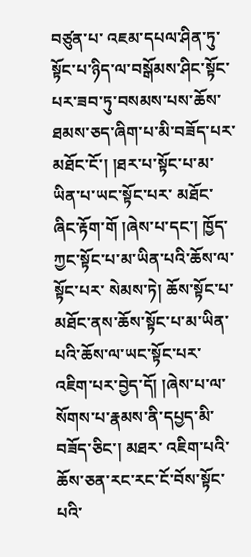བཙུན་པ་ འཇམ་དཔལ་ཤིན་ཏུ་སྟོང་པ་ཉིད་ལ་བསྒོམས་ཤིང་སྟོང་པར་ཟབ་ཏུ་བསམས་པས་ཆོས་ ཐམས་ཅད་ཞིག་པ་མི་བཟོད་པར་མཐོང་ངོ་། །ཐར་པ་སྟོང་པ་མ་ཡིན་པ་ཡང་སྟོང་པར་ མཐོང་ཞིང་རྟོག་གོ །ཞེས་པ་དང་། ཁྱོད་ཀྱང་སྟོང་པ་མ་ཡིན་པའི་ཆོས་ལ་སྟོང་པར་ སེམས་ཏེ། ཆོས་སྟོང་པ་མཐོང་ནས་ཆོས་སྟོང་པ་མ་ཡིན་པའི་ཆོས་ལ་ཡང་སྟོང་པར་ འཇིག་པར་བྱེད་དོ། །ཞེས་པ་ལ་སོགས་པ་རྣམས་ནི་དཔྱད་མི་བཟོད་ཅིང་། མཐར་ འཇིག་པའི་ཆོས་ཅན་རང་རང་ངོ་བོས་སྟོང་པའི་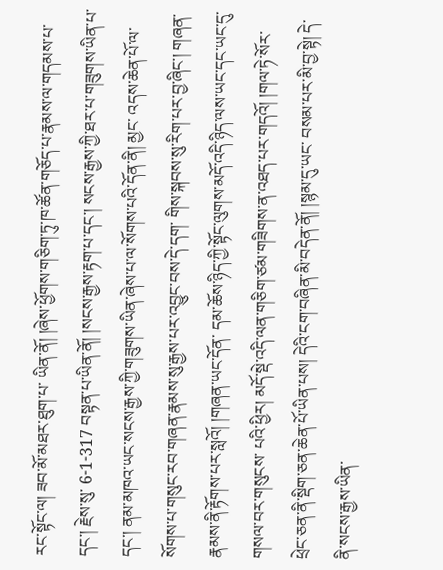རང་སྟོང་ལ། ཟབ་མོ་མཐར་ཐུག་པ་ ཡིན་ནོ། །ཞེས་ཕྱོགས་གཅིག་ཏུ་ཁ་ཚོན་གཅོད་པ་རྣམས་ལ་གདམས་པ་དང་། རྗེས་སུ་ 6-1-317 བསྟན་པ་ཡིན་ནོ། །སངས་རྒྱས་རྟག་པ་དང་། སངས་རྒྱས་ཀྱི་ཐར་པ་གཟུགས་ཡིན་པ་ དང་། ནམ་མཁའ་ཡང་སངས་རྒྱས་ཀྱི་གཟུགས་ཡིན་ཞེས་པ་ལ་སོགས་པའི་དོན་ནི། མྱང་ འདས་ཆེན་པོ་ལ་སོགས་པ་གསུང་རབ་གཞན་རྣམས་སུ་རྒྱས་པར་འབྱུང་བས་དེ་དག་ གིས་སྐབས་སུ་རིག་པར་བྱ་ཞིང་། གཞན་རྣམས་ནི་རྟོགས་པར་སླའོ། །གཞན་ཡང་དོན་ དམ་ཆོས་ཉིད་ཀྱི་སྟོང་ལུགས་མདོ་འདི་ཉིད་ལས་ཡང་དང་ཡང་དུ་གསལ་བར་གསུངས་ པའི་ཕྱིར། མདོ་སྡེ་འདི་ལན་གཅིག་ཙམ་གཟིགས་ན་འཐད་པར་གདའོ། །གལ་ཏེ་སོར་ ཕྲེང་ཅན་ནི་སྡིག་ཅན་ཆེན་པོ་ཡིན་པས། དེའི་ངག་བཞིན་མི་བདེན་ནོ། །སྙམ་དུ་ཡང་ བསམ་པར་མི་བྱ་སྟེ། དེ་ནི་སངས་རྒྱས་ཡིན་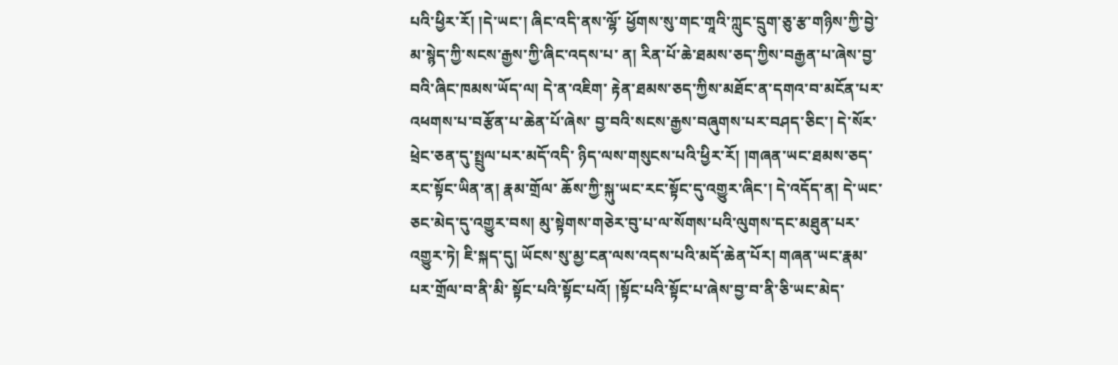པའི་ཕྱིར་རོ། །དེ་ཡང་། ཞིང་འདི་ནས་ལྷོ་ ཕྱོགས་སུ་གང་གཱའི་ཀླུང་དྲུག་ཅུ་རྩ་གཉིས་ཀྱི་བྱེ་མ་སྙེད་ཀྱི་སངས་རྒྱས་ཀྱི་ཞིང་འདས་པ་ ན། རིན་པོ་ཆེ་ཐམས་ཅད་ཀྱིས་བརྒྱན་པ་ཞེས་བྱ་བའི་ཞིང་ཁམས་ཡོད་ལ། དེ་ན་འཇིག་ རྟེན་ཐམས་ཅད་ཀྱིས་མཐོང་ན་དགའ་བ་མངོན་པར་འཕགས་པ་བརྩོན་པ་ཆེན་པོ་ཞེས་ བྱ་བའི་སངས་རྒྱས་བཞུགས་པར་བཤད་ཅིང་། དེ་སོར་ཕྲེང་ཅན་དུ་སྤྲུལ་པར་མདོ་འདི་ ཉིད་ལས་གསུངས་པའི་ཕྱིར་རོ། །གཞན་ཡང་ཐམས་ཅད་རང་སྟོང་ཡིན་ན། རྣམ་གྲོལ་ ཆོས་ཀྱི་སྐུ་ཡང་རང་སྟོང་དུ་འགྱུར་ཞིང་། དེ་འདོད་ན། དེ་ཡང་ཅང་མེད་དུ་འགྱུར་བས། མུ་སྟེགས་གཅེར་བུ་པ་ལ་སོགས་པའི་ལུགས་དང་མཐུན་པར་འགྱུར་ཏེ། ཇི་སྐད་དུ། ཡོངས་སུ་མྱ་ངན་ལས་འདས་པའི་མདོ་ཆེན་པོར། གཞན་ཡང་རྣམ་པར་གྲོལ་བ་ནི་མི་ སྟོང་པའི་སྟོང་པའོ། །སྟོང་པའི་སྟོང་པ་ཞེས་བྱ་བ་ནི་ཅི་ཡང་མེད་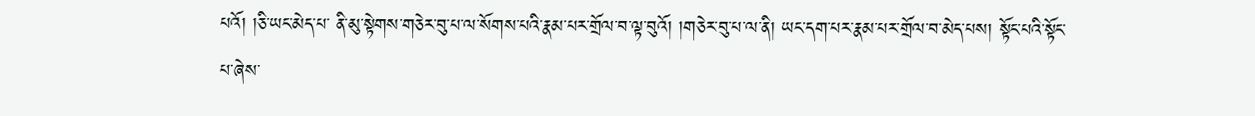པའོ། །ཅི་ཡང་མེད་པ་ ནི་མུ་སྟེགས་གཅེར་བུ་པ་ལ་སོགས་པའི་རྣམ་པར་གྲོལ་བ་ལྟ་བུའོ། །གཅེར་བུ་པ་ལ་ནི། ཡང་དག་པར་རྣམ་པར་གྲོལ་བ་མེད་པས། སྟོང་པའི་སྟོང་པ་ཞེས་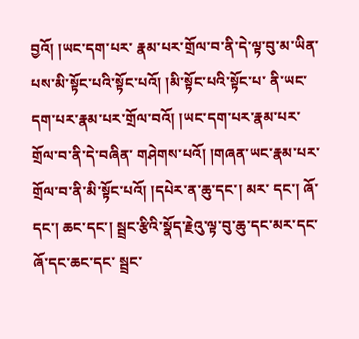བྱའོ། །ཡང་དག་པར་ རྣམ་པར་གྲོལ་བ་ནི་དེ་ལྟ་བུ་མ་ཡིན་པས་མི་སྟོང་པའི་སྟོང་པའོ། །མི་སྟོང་པའི་སྟོང་པ་ ནི་ཡང་དག་པར་རྣམ་པར་གྲོལ་བའོ། །ཡང་དག་པར་རྣམ་པར་གྲོལ་བ་ནི་དེ་བཞིན་ གཤེགས་པའོ། །གཞན་ཡང་རྣམ་པར་གྲོལ་བ་ནི་མི་སྟོང་པའོ། །དཔེར་ན་ཆུ་དང་། མར་ དང་། ཞོ་དང་། ཆང་དང་། སྦྲང་རྩིའི་སྣོད་རྗེའུ་ལྟ་བུ་ཆུ་དང་མར་དང་ཞོ་དང་ཆང་དང་ སྦྲང་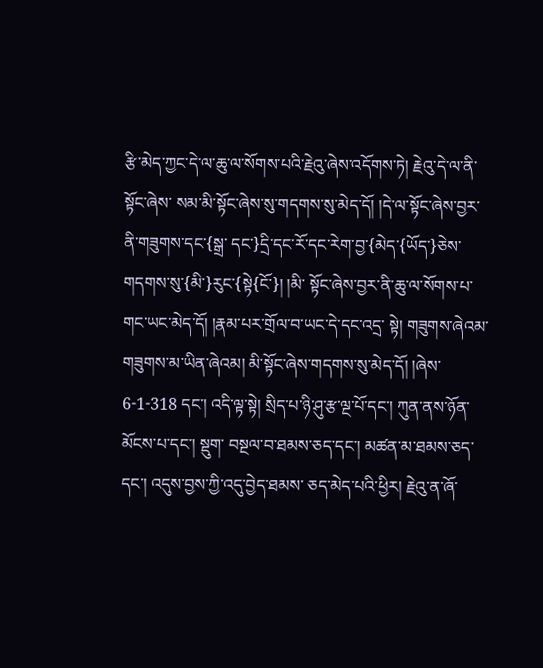རྩི་མེད་ཀྱང་དེ་ལ་ཆུ་ལ་སོགས་པའི་རྗེའུ་ཞེས་འདོགས་ཏེ། རྗེའུ་དེ་ལ་ནི་སྟོང་ཞེས་ སམ་མི་སྟོང་ཞེས་སུ་གདགས་སུ་མེད་དོ། །དེ་ལ་སྟོང་ཞེས་བྱར་ནི་གཟུགས་དང་{སྒྲ་ དང་}དྲི་དང་རོ་དང་རེག་བྱ་{མེད་{ཡོད་}ཅེས་གདགས་སུ་{མི་}རུང་{སྟེ{ངོ་}། །མི་ སྟོང་ཞེས་བྱར་ནི་ཆུ་ལ་སོགས་པ་གང་ཡང་མེད་དོ། །རྣམ་པར་གྲོལ་བ་ཡང་དེ་དང་འདྲ་ སྟེ། གཟུགས་ཞེའམ་གཟུགས་མ་ཡིན་ཞེའམ། མི་སྟོང་ཞེས་གདགས་སུ་མེད་དོ། །ཞེས་ 6-1-318 དང་། འདི་ལྟ་སྟེ། སྲིད་པ་ཉི་ཤུ་རྩ་ལྔ་པོ་དང་། ཀུན་ནས་ཉོན་མོངས་པ་དང་། སྡུག་ བསྔལ་བ་ཐམས་ཅད་དང་། མཚན་མ་ཐམས་ཅད་དང་། འདུས་བྱས་ཀྱི་འདུ་བྱེད་ཐམས་ ཅད་མེད་པའི་ཕྱིར། རྗེའུ་ན་ཞོ་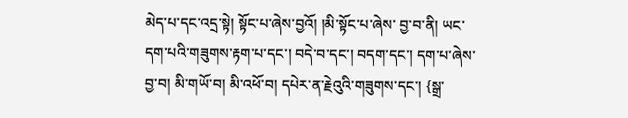མེད་པ་དང་འདྲ་སྟེ། སྟོང་པ་ཞེས་བྱའོ། །མི་སྟོང་པ་ཞེས་ བྱ་བ་ནི། ཡང་དག་པའི་གཟུགས་རྟག་པ་དང་། བདེ་བ་དང་། བདག་དང་། དག་པ་ཞེས་ བྱ་བ། མི་གཡོ་བ། མི་འཕོ་བ། དཔེར་ན་རྗེའུའི་གཟུགས་དང་། {སྒྲ་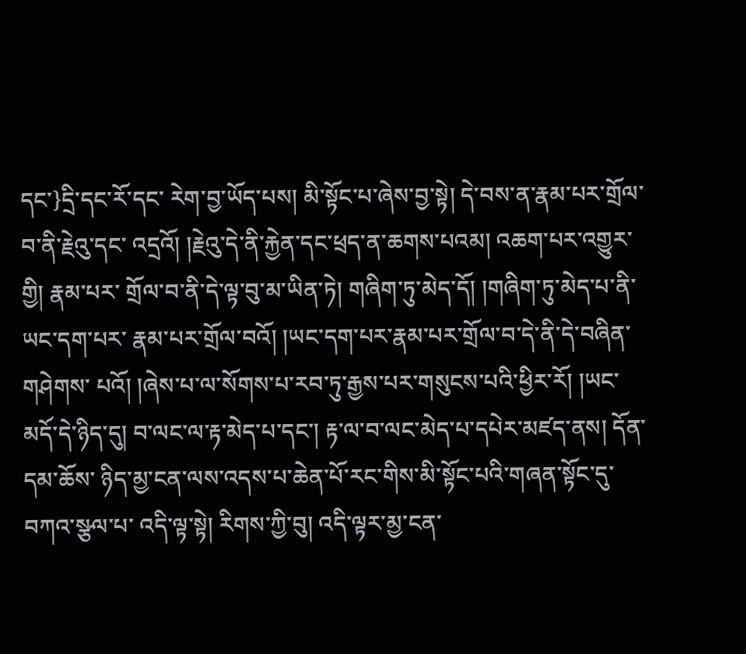དང་}དྲི་དང་རོ་དང་ རེག་བྱ་ཡོད་པས། མི་སྟོང་པ་ཞེས་བྱ་སྟེ། དེ་བས་ན་རྣམ་པར་གྲོལ་བ་ནི་རྗེའུ་དང་ འདྲའོ། །རྗེའུ་དེ་ནི་རྐྱེན་དང་ཕྲད་ན་ཆགས་པའམ། འཆག་པར་འགྱུར་གྱི། རྣམ་པར་ གྲོལ་བ་ནི་དེ་ལྟ་བུ་མ་ཡིན་ཏེ། གཞིག་ཏུ་མེད་དོ། །གཞིག་ཏུ་མེད་པ་ནི་ཡང་དག་པར་ རྣམ་པར་གྲོལ་བའོ། །ཡང་དག་པར་རྣམ་པར་གྲོལ་བ་དེ་ནི་དེ་བཞིན་གཤེགས་ པའོ། །ཞེས་པ་ལ་སོགས་པ་རབ་ཏུ་རྒྱས་པར་གསུངས་པའི་ཕྱིར་རོ། །ཡང་མདོ་དེ་ཉིད་དུ། བ་ལང་ལ་རྟ་མེད་པ་དང་། རྟ་ལ་བ་ལང་མེད་པ་དཔེར་མཛད་ནས། དོན་དམ་ཆོས་ ཉིད་མྱ་ངན་ལས་འདས་པ་ཆེན་པོ་རང་གིས་མི་སྟོང་པའི་གཞན་སྟོང་དུ་བཀའ་སྩལ་པ་ འདི་ལྟ་སྟེ། རིགས་ཀྱི་བུ། འདི་ལྟར་མྱ་ངན་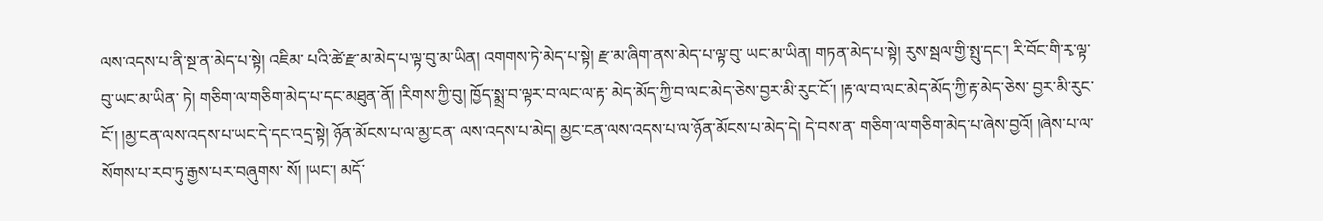ལས་འདས་པ་ནི་སྔ་ན་མེད་པ་སྟེ། འཇིམ་ པའི་ཚེ་རྫ་མ་མེད་པ་ལྟ་བུ་མ་ཡིན། འགགས་ཏེ་མེད་པ་སྟེ། རྫ་མ་ཞིག་ནས་མེད་པ་ལྟ་བུ་ ཡང་མ་ཡིན། གཏན་མེད་པ་སྟེ། རུས་སྦལ་གྱི་སྤུ་དང་། རི་བོང་གི་རྭ་ལྟ་བུ་ཡང་མ་ཡིན་ ཏེ། གཅིག་ལ་གཅིག་མེད་པ་དང་མཐུན་ནོ། །རིགས་ཀྱི་བུ། ཁྱོད་སྨྲ་བ་ལྟར་བ་ལང་ལ་རྟ་ མེད་མོད་ཀྱི་བ་ལང་མེད་ཅེས་བྱར་མི་རུང་ངོ་། །རྟ་ལ་བ་ལང་མེད་མོད་ཀྱི་རྟ་མེད་ཅེས་ བྱར་མི་རུང་ངོ་། །མྱ་ངན་ལས་འདས་པ་ཡང་དེ་དང་འདྲ་སྟེ། ཉོན་མོངས་པ་ལ་མྱ་ངན་ ལས་འདས་པ་མེད། མྱང་ངན་ལས་འདས་པ་ལ་ཉོན་མོངས་པ་མེད་དེ། དེ་བས་ན་ གཅིག་ལ་གཅིག་མེད་པ་ཞེས་བྱའོ། །ཞེས་པ་ལ་སོགས་པ་རབ་ཏུ་རྒྱས་པར་བཞུགས་ སོ། །ཡང་། མདོ་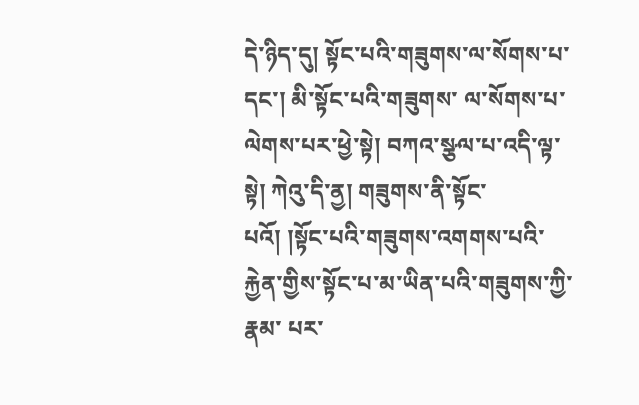དེ་ཉིད་དུ། སྟོང་པའི་གཟུགས་ལ་སོགས་པ་དང་། མི་སྟོང་པའི་གཟུགས་ ལ་སོགས་པ་ལེགས་པར་ཕྱེ་སྟེ། བཀའ་སྩལ་པ་འདི་ལྟ་སྟེ། ཀེའུ་དི་ནྱ། གཟུགས་ནི་སྟོང་ པའོ། །སྟོང་པའི་གཟུགས་འགགས་པའི་རྐྱེན་གྱིས་སྟོང་པ་མ་ཡིན་པའི་གཟུགས་ཀྱི་རྣམ་ པར་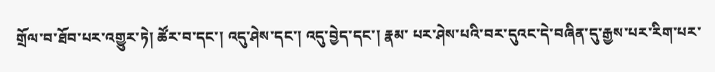གྲོལ་བ་ཐོབ་པར་འགྱུར་ཏེ། ཚོར་བ་དང་། འདུ་ཤེས་དང་། འདུ་བྱེད་དང་། རྣམ་ པར་ཤེས་པའི་བར་དུའང་དེ་བཞིན་དུ་རྒྱས་པར་རིག་པར་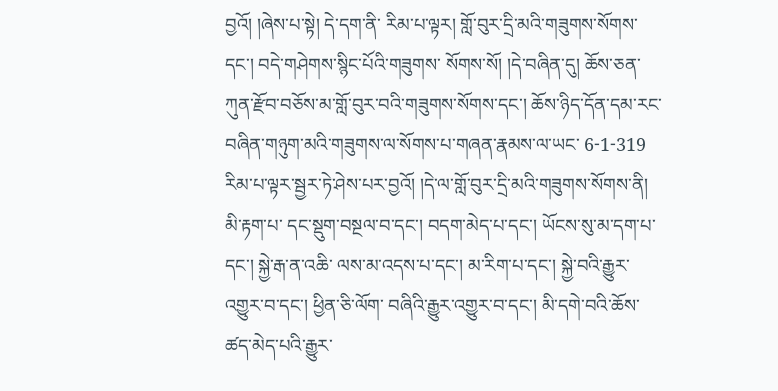བྱའོ། །ཞེས་པ་སྟེ། དེ་དག་ནི་ རིམ་པ་ལྟར། གློ་བུར་དྲི་མའི་གཟུགས་སོགས་དང་། བདེ་གཤེགས་སྙིང་པོའི་གཟུགས་ སོགས་སོ། །དེ་བཞིན་དུ། ཆོས་ཅན་ཀུན་རྫོབ་བཅོས་མ་གློ་བུར་བའི་གཟུགས་སོགས་དང་། ཆོས་ཉིད་དོན་དམ་རང་བཞིན་གཉུག་མའི་གཟུགས་ལ་སོགས་པ་གཞན་རྣམས་ལ་ཡང་ 6-1-319 རིམ་པ་ལྟར་སྦྱར་ཏེ་ཤེས་པར་བྱའོ། །དེ་ལ་གློ་བུར་དྲི་མའི་གཟུགས་སོགས་ནི། མི་རྟག་པ་ དང་སྡུག་བསྔལ་བ་དང་། བདག་མེད་པ་དང་། ཡོངས་སུ་མ་དག་པ་དང་། སྐྱེ་རྒ་ན་འཆི་ ལས་མ་འདས་པ་དང་། མ་རིག་པ་དང་། སྐྱེ་བའི་རྒྱུར་འགྱུར་བ་དང་། ཕྱིན་ཅི་ལོག་ བཞིའི་རྒྱུར་འགྱུར་བ་དང་། མི་དགེ་བའི་ཆོས་ཚད་མེད་པའི་རྒྱུར་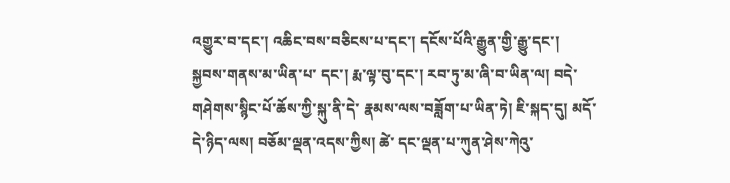འགྱུར་བ་དང་། འཆིང་བས་བཅིངས་པ་དང་། དངོས་པོའི་རྒྱུན་གྱི་རྒྱུ་དང་། སྐྱབས་གནས་མ་ཡིན་པ་ དང་། རྨ་ལྟ་བུ་དང་། རབ་ཏུ་མ་ཞི་བ་ཡིན་ལ། བདེ་གཤེགས་སྙིང་པོ་ཆོས་ཀྱི་སྐུ་ནི་དེ་ རྣམས་ལས་བཟློག་པ་ཡིན་ཏེ། ཇི་སྐད་དུ། མདོ་དེ་ཉིད་ལས། བཅོམ་ལྡན་འདས་ཀྱིས། ཚེ་ དང་ལྡན་པ་ཀུན་ཤེས་ཀེའུ་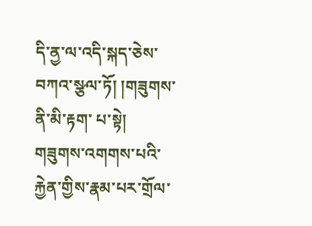དི་ནྱ་ལ་འདི་སྐད་ཅེས་བཀའ་སྩལ་ཏོ། །གཟུགས་ནི་མི་རྟག་ པ་སྟེ། གཟུགས་འགགས་པའི་རྐྱེན་གྱིས་རྣམ་པར་གྲོལ་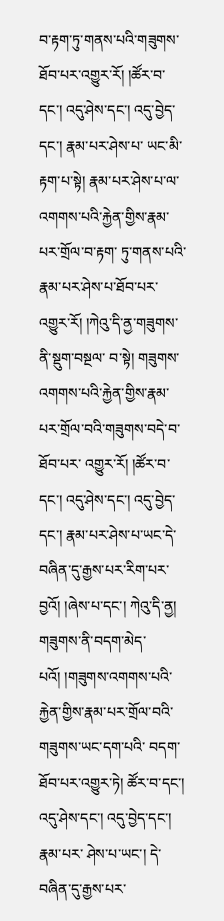བ་རྟག་ཏུ་གནས་པའི་གཟུགས་ ཐོབ་པར་འགྱུར་རོ། །ཚོར་བ་དང་། འདུ་ཤེས་དང་། འདུ་བྱེད་དང་། རྣམ་པར་ཤེས་པ་ ཡང་མི་རྟག་པ་སྟེ། རྣམ་པར་ཤེས་པ་ལ་འགགས་པའི་རྐྱེན་གྱིས་རྣམ་པར་གྲོལ་བ་རྟག་ ཏུ་གནས་པའི་རྣམ་པར་ཤེས་པ་ཐོབ་པར་འགྱུར་རོ། །ཀེའུ་དི་ནྱ་གཟུགས་ནི་སྡུག་བསྔལ་ བ་སྟེ། གཟུགས་འགགས་པའི་རྐྱེན་གྱིས་རྣམ་པར་གྲོལ་བའི་གཟུགས་བདེ་བ་ཐོབ་པར་ འགྱུར་རོ། །ཚོར་བ་དང་། འདུ་ཤེས་དང་། འདུ་བྱེད་དང་། རྣམ་པར་ཤེས་པ་ཡང་དེ་ བཞིན་དུ་རྒྱས་པར་རིག་པར་བྱའོ། །ཞེས་པ་དང་། ཀེའུ་དི་ནྱ། གཟུགས་ནི་བདག་མེད་ པའོ། །གཟུགས་འགགས་པའི་རྐྱེན་གྱིས་རྣམ་པར་གྲོལ་བའི་གཟུགས་ཡང་དག་པའི་ བདག་ཐོབ་པར་འགྱུར་ཏེ། ཚོར་བ་དང་། འདུ་ཤེས་དང་། འདུ་བྱེད་དང་། རྣམ་པར་ ཤེས་པ་ཡང་། དེ་བཞིན་དུ་རྒྱས་པར་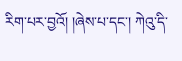རིག་པར་བྱའོ། །ཞེས་པ་དང་། ཀེའུ་དི་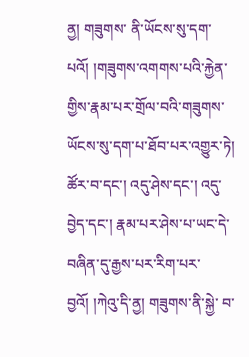ནྱ། གཟུགས་ ནི་ཡོངས་སུ་དག་པའོ། །གཟུགས་འགགས་པའི་རྐྱེན་གྱིས་རྣམ་པར་གྲོལ་བའི་གཟུགས་ ཡོངས་སུ་དག་པ་ཐོབ་པར་འགྱུར་ཏེ། ཚོར་བ་དང་། འདུ་ཤེས་དང་། འདུ་བྱེད་དང་། རྣམ་པར་ཤེས་པ་ཡང་དེ་བཞིན་དུ་རྒྱས་པར་རིག་པར་བྱའོ། །ཀེའུ་དི་ནྱ། གཟུགས་ནི་སྐྱེ་ བ་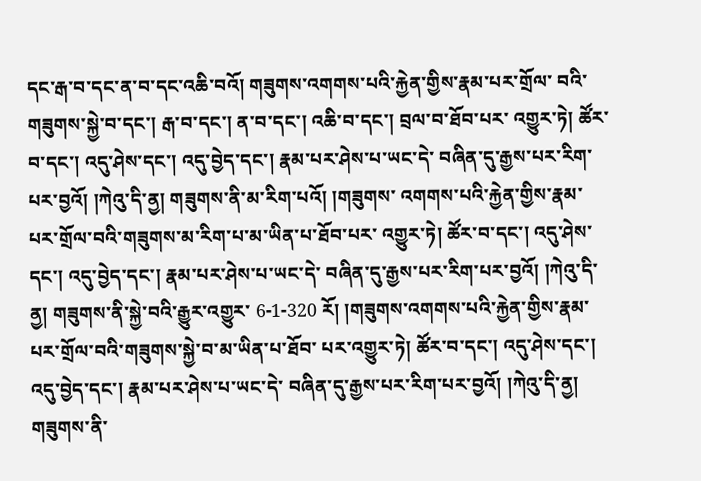དང་རྒ་བ་དང་ན་བ་དང་འཆི་བའོ། གཟུགས་འགགས་པའི་རྐྱེན་གྱིས་རྣམ་པར་གྲོལ་ བའི་གཟུགས་སྐྱེ་བ་དང་། རྒ་བ་དང་། ན་བ་དང་། འཆི་བ་དང་། བྲལ་བ་ཐོབ་པར་ འགྱུར་ཏེ། ཚོར་བ་དང་། འདུ་ཤེས་དང་། འདུ་བྱེད་དང་། རྣམ་པར་ཤེས་པ་ཡང་དེ་ བཞིན་དུ་རྒྱས་པར་རིག་པར་བྱའོ། །ཀེའུ་དི་ནྱ། གཟུགས་ནི་མ་རིག་པའོ། །གཟུགས་ འགགས་པའི་རྐྱེན་གྱིས་རྣམ་པར་གྲོལ་བའི་གཟུགས་མ་རིག་པ་མ་ཡིན་པ་ཐོབ་པར་ འགྱུར་ཏེ། ཚོར་བ་དང་། འདུ་ཤེས་དང་། འདུ་བྱེད་དང་། རྣམ་པར་ཤེས་པ་ཡང་དེ་ བཞིན་དུ་རྒྱས་པར་རིག་པར་བྱའོ། །ཀེའུ་དི་ནྱ། གཟུགས་ནི་སྐྱེ་བའི་རྒྱུར་འགྱུར་ 6-1-320 རོ། །གཟུགས་འགགས་པའི་རྐྱེན་གྱིས་རྣམ་པར་གྲོལ་བའི་གཟུགས་སྐྱེ་བ་མ་ཡིན་པ་ཐོབ་ པར་འགྱུར་ཏེ། ཚོར་བ་དང་། འདུ་ཤེས་དང་། འདུ་བྱེད་དང་། རྣམ་པར་ཤེས་པ་ཡང་དེ་ བཞིན་དུ་རྒྱས་པར་རིག་པར་བྱའོ། །ཀེའུ་དི་ནྱ། གཟུགས་ནི་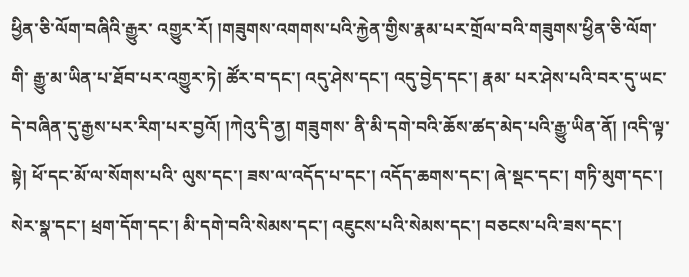ཕྱིན་ཅི་ལོག་བཞིའི་རྒྱུར་ འགྱུར་རོ། །གཟུགས་འགགས་པའི་རྐྱེན་གྱིས་རྣམ་པར་གྲོལ་བའི་གཟུགས་ཕྱིན་ཅི་ལོག་གི་ རྒྱུ་མ་ཡིན་པ་ཐོབ་པར་འགྱུར་ཏེ། ཚོར་བ་དང་། འདུ་ཤེས་དང་། འདུ་བྱེད་དང་། རྣམ་ པར་ཤེས་པའི་བར་དུ་ཡང་དེ་བཞིན་དུ་རྒྱས་པར་རིག་པར་བྱའོ། །ཀེའུ་དི་ནྱ། གཟུགས་ ནི་མི་དགེ་བའི་ཆོས་ཚད་མེད་པའི་རྒྱུ་ཡིན་ནོ། །འདི་ལྟ་སྟེ། ཕོ་དང་མོ་ལ་སོགས་པའི་ ལུས་དང་། ཟས་ལ་འདོད་པ་དང་། འདོད་ཆགས་དང་། ཞེ་སྡང་དང་། གཏི་མུག་དང་། སེར་སྣ་དང་། ཕྲག་དོག་དང་། མི་དགེ་བའི་སེམས་དང་། འཇུངས་པའི་སེམས་དང་། བཅངས་པའི་ཟས་དང་།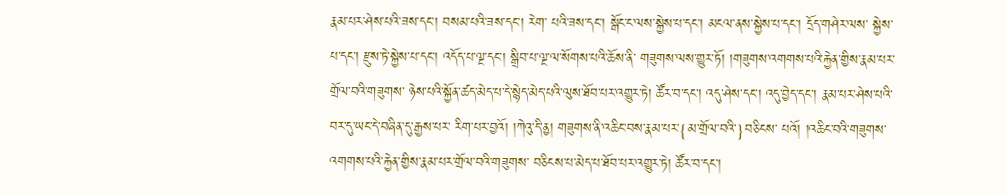རྣམ་པར་ཤེས་པའི་ཟས་དང་། བསམ་པའི་ཟས་དང་། རེག་ པའི་ཟས་དང་། སྒོང་ང་ལས་སྐྱེས་པ་དང་། མངལ་ནས་སྐྱེས་པ་དང་། དྲོད་གཤེར་ལས་ སྐྱེས་པ་དང་། རྫུས་ཏེ་སྐྱེས་པ་དང་། འདོད་པ་ལྔ་དང་། སྒྲིབ་པ་ལྔ་ལ་སོགས་པའི་ཆོས་ནི་ གཟུགས་ལས་གྱུར་ཏོ། །གཟུགས་འགགས་པའི་རྐྱེན་གྱིས་རྣམ་པར་གྲོལ་བའི་གཟུགས་ ཉེས་པའི་སྐྱོན་ཚད་མེད་པ་དེ་སྙེད་མེད་པའི་ལུས་ཐོབ་པར་འགྱུར་ཏེ། ཚོར་བ་དང་། འདུ་ཤེས་དང་། འདུ་བྱེད་དང་། རྣམ་པར་ཤེས་པའི་བར་དུ་ཡང་དེ་བཞིན་དུ་རྒྱས་པར་ རིག་པར་བྱའོ། །ཀེའུ་དི་ནྱ། གཟུགས་ནི་འཆིང་བས་རྣམ་པར་{མ་གྲོལ་བའི་}བཅིངས་ པའོ། །འཆིང་བའི་གཟུགས་འགགས་པའི་རྐྱེན་གྱིས་རྣམ་པར་གྲོལ་བའི་གཟུགས་ བཅིངས་པ་མེད་པ་ཐོབ་པར་འགྱུར་ཏེ། ཚོར་བ་དང་།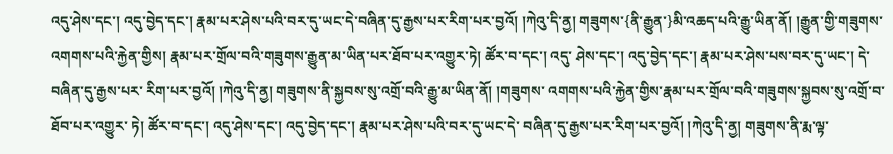འདུ་ཤེས་དང་། འདུ་བྱེད་དང་། རྣམ་པར་ཤེས་པའི་བར་དུ་ཡང་དེ་བཞིན་དུ་རྒྱས་པར་རིག་པར་བྱའོ། །ཀེའུ་དི་ནྱ། གཟུགས་{ནི་རྒྱུན་}མི་འཆད་པའི་རྒྱུ་ཡིན་ནོ། །རྒྱུན་གྱི་གཟུགས་འགགས་པའི་རྐྱེན་གྱིས། རྣམ་པར་གྲོལ་བའི་གཟུགས་རྒྱུན་མ་ཡིན་པར་ཐོབ་པར་འགྱུར་ཏེ། ཚོར་བ་དང་། འདུ་ ཤེས་དང་། འདུ་བྱེད་དང་། རྣམ་པར་ཤེས་པས་བར་དུ་ཡང་། དེ་བཞིན་དུ་རྒྱས་པར་ རིག་པར་བྱའོ། །ཀེའུ་དི་ནྱ། གཟུགས་ནི་སྐྱབས་སུ་འགྲོ་བའི་རྒྱུ་མ་ཡིན་ནོ། །གཟུགས་ འགགས་པའི་རྐྱེན་གྱིས་རྣམ་པར་གྲོལ་བའི་གཟུགས་སྐྱབས་སུ་འགྲོ་བ་ཐོབ་པར་འགྱུར་ ཏེ། ཚོར་བ་དང་། འདུ་ཤེས་དང་། འདུ་བྱེད་དང་། རྣམ་པར་ཤེས་པའི་བར་དུ་ཡང་དེ་ བཞིན་དུ་རྒྱས་པར་རིག་པར་བྱའོ། །ཀེའུ་དི་ནྱ། གཟུགས་ནི་རྨ་ལྟ་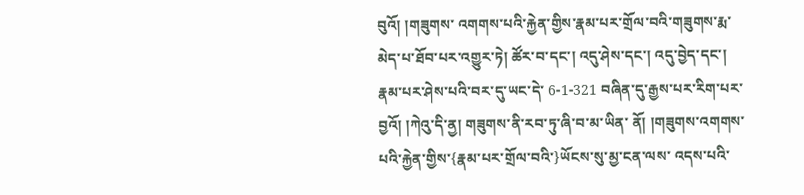བུའོ། །གཟུགས་ འགགས་པའི་རྐྱེན་གྱིས་རྣམ་པར་གྲོལ་བའི་གཟུགས་རྨ་མེད་པ་ཐོབ་པར་འགྱུར་ཏེ། ཚོར་བ་དང་། འདུ་ཤེས་དང་། འདུ་བྱེད་དང་། རྣམ་པར་ཤེས་པའི་བར་དུ་ཡང་དེ་ 6-1-321 བཞིན་དུ་རྒྱས་པར་རིག་པར་བྱའོ། །ཀེའུ་དི་ནྱ། གཟུགས་ནི་རབ་ཏུ་ཞི་བ་མ་ཡིན་ ནོ། །གཟུགས་འགགས་པའི་རྐྱེན་གྱིས་{རྣམ་པར་གྲོལ་བའི་}ཡོངས་སུ་མྱ་ངན་ལས་ འདས་པའི་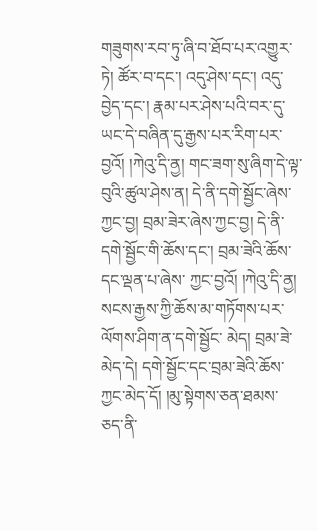གཟུགས་རབ་ཏུ་ཞི་བ་ཐོབ་པར་འགྱུར་ཏེ། ཚོར་བ་དང་། འདུ་ཤེས་དང་། འདུ་བྱེད་དང་། རྣམ་པར་ཤེས་པའི་བར་དུ་ཡང་དེ་བཞིན་དུ་རྒྱས་པར་རིག་པར་ བྱའོ། །ཀེའུ་དི་ནྱ། གང་ཟག་སུ་ཞིག་དེ་ལྟ་བུའི་ཚུལ་ཤེས་ན། དེ་ནི་དགེ་སྦྱོང་ཞེས་ཀྱང་བྱ། བྲམ་ཟེར་ཞེས་ཀྱང་བྱ། དེ་ནི་དགེ་སྦྱོང་གི་ཆོས་དང་། བྲམ་ཟེའི་ཆོས་དང་ལྡན་པ་ཞེས་ ཀྱང་བྱའོ། །ཀེའུ་དི་ནྱ། སངས་རྒྱས་ཀྱི་ཆོས་མ་གཏོགས་པར་ལོགས་ཤིག་ན་དགེ་སྦྱོང་ མེད། བྲམ་ཟེ་མེད་དེ། དགེ་སྦྱོང་དང་བྲམ་ཟེའི་ཆོས་ཀྱང་མེད་དོ། །མུ་སྟེགས་ཅན་ཐམས་ ཅད་ནི་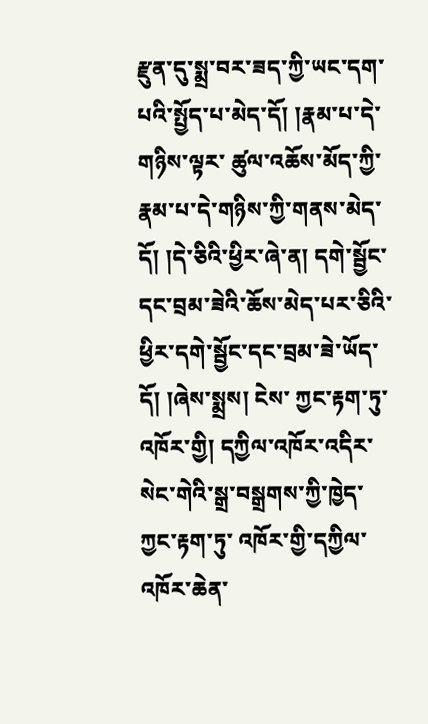རྫུན་དུ་སྨྲ་བར་ཟད་ཀྱི་ཡང་དག་པའི་སྤྱོད་པ་མེད་དོ། །རྣམ་པ་དེ་གཉིས་ལྟར་ ཚུལ་འཆོས་མོད་ཀྱི་རྣམ་པ་དེ་གཉིས་ཀྱི་གནས་མེད་དོ། །དེ་ཅིའི་ཕྱིར་ཞེ་ན། དགེ་སྦྱོང་ དང་བྲམ་ཟེའི་ཆོས་མེད་པར་ཅིའི་ཕྱིར་དགེ་སྦྱོང་དང་བྲམ་ཟེ་ཡོད་དོ། །ཞེས་སྨྲས། ངེས་ ཀྱང་རྟག་ཏུ་འཁོར་གྱི། དཀྱིལ་འཁོར་འདིར་སེང་གེའི་སྒྲ་བསྒྲགས་ཀྱི་ཁྱེད་ཀྱང་རྟག་ཏུ་ འཁོར་གྱི་དཀྱིལ་འཁོར་ཆེན་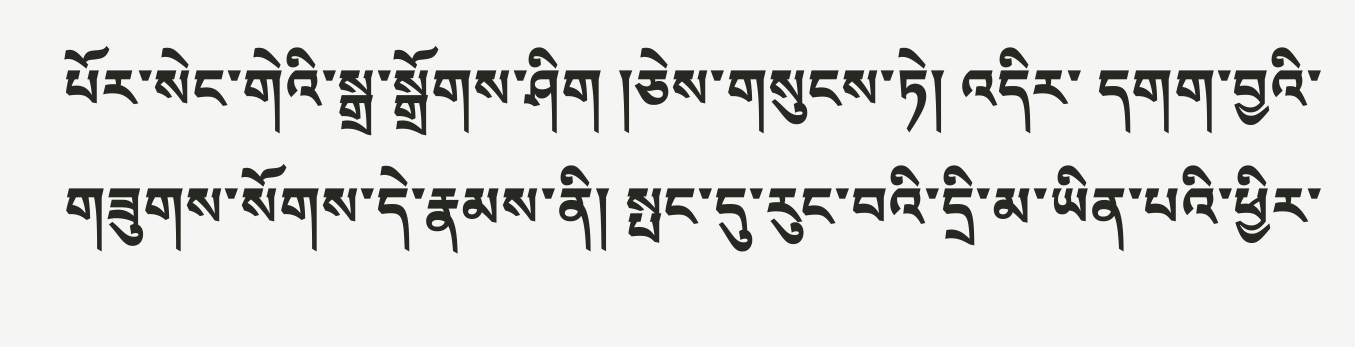པོར་སེང་གེའི་སྒྲ་སྒྲོགས་ཤིག །ཅེས་གསུངས་ཏེ། འདིར་ དགག་བྱའི་གཟུགས་སོགས་དེ་རྣམས་ནི། སྤང་དུ་རུང་བའི་དྲི་མ་ཡིན་པའི་ཕྱིར་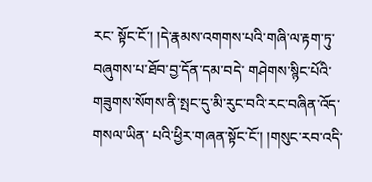རང་ སྟོང་ངོ་། །དེ་རྣམས་འགགས་པའི་གཞི་ལ་རྟག་ཏུ་བཞུགས་པ་ཐོབ་བྱ་དོན་དམ་བདེ་ གཤེགས་སྙིང་པོའི་གཟུགས་སོགས་ནི་སྤང་དུ་མི་རུང་བའི་རང་བཞིན་འོད་གསལ་ཡིན་ པའི་ཕྱིར་གཞན་སྟོང་ངོ་། །གསུང་རབ་འདི་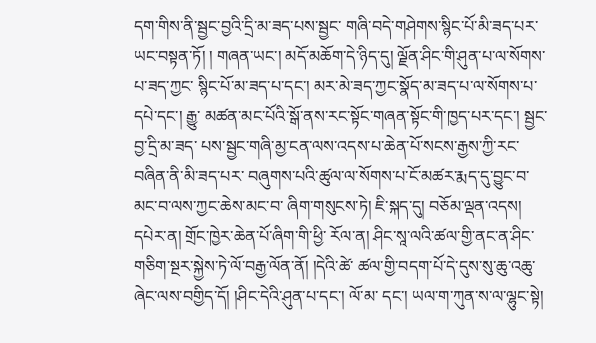དག་གིས་ནི་སྦྱང་བྱའི་དྲི་མ་ཟད་པས་སྦྱང་ གཞི་བདེ་གཤེགས་སྙིང་པོ་མི་ཟད་པར་ཡང་བསྟན་ཏོ། ། གཞན་ཡང་། མདོ་མཆོག་དེ་ཉིད་དུ། ལྗོན་ཤིང་གི་ཤུན་པ་ལ་སོགས་པ་ཟད་ཀྱང་ སྙིང་པོ་མ་ཟད་པ་དང་། མར་མེ་ཟད་ཀྱང་སྣོད་མ་ཟད་པ་ལ་སོགས་པ་དཔེ་དང་། རྒྱུ་ མཚན་མང་པོའི་སྒོ་ནས་རང་སྟོང་གཞན་སྟོང་གི་ཁྱད་པར་དང་། སྦྱང་བྱ་དྲི་མ་ཟད་ པས་སྦྱང་གཞི་མྱ་ངན་ལས་འདས་པ་ཆེན་པོ་སངས་རྒྱས་ཀྱི་རང་བཞིན་ནི་མི་ཟད་པར་ བཞུགས་པའི་ཚུལ་ལ་སོགས་པ་ངོ་མཚར་རྨད་དུ་བྱུང་བ་མང་བ་ལས་ཀྱང་ཆེས་མང་བ་ ཞིག་གསུངས་ཏེ། ཇི་སྐད་དུ། བཅོམ་ལྡན་འདས། དཔེར་ན། གྲོང་ཁྱེར་ཆེན་པོ་ཞིག་གི་ཕྱི་ རོལ་ན། ཤིང་སཱ་ལའི་ཚལ་གྱི་ནང་ན་ཤིང་གཅིག་སྔར་སྐྱེས་ཏེ་ལོ་བརྒྱ་ལོན་ནོ། །དེའི་ཚེ་ ཚལ་གྱི་བདག་པོ་དེ་དུས་སུ་ཆུ་འཆུ་ཞེང་ལས་བགྱིད་དོ། །ཤིང་དེའི་ཤུན་པ་དང་། ལོ་མ་ དང་། ཡལ་ག་ཀུན་ས་ལ་ལྷུང་སྟེ།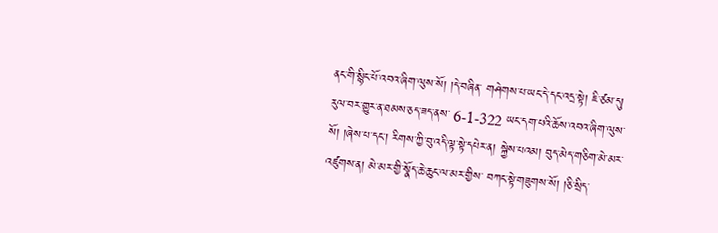ནང་གི་སྙིང་པོ་འབའ་ཞིག་ལུས་སོ། །དེ་བཞིན་ གཤེགས་པ་ཡང་དེ་དང་འདྲ་སྟེ། ཇི་ཙམ་དུ། རུལ་བར་གྱུར་ན་ཐམས་ཅད་ཟད་ནས་ 6-1-322 ཡང་དག་པའི་ཆོས་འབའ་ཞིག་ལུས་སོ། །ཞེས་པ་དང་། རིགས་ཀྱི་བུ་འདི་ལྟ་སྟེ་དཔེར་ན། སྐྱེས་པའམ། བུད་མེད་གཅིག་མེ་མར་འཛུགས་ན། མེ་མར་གྱི་སྣོད་ཆེ་ཆུང་ལ་མར་གྱིས་ བཀང་སྟེ་གཟུགས་སོ། །ཅི་སྲིད་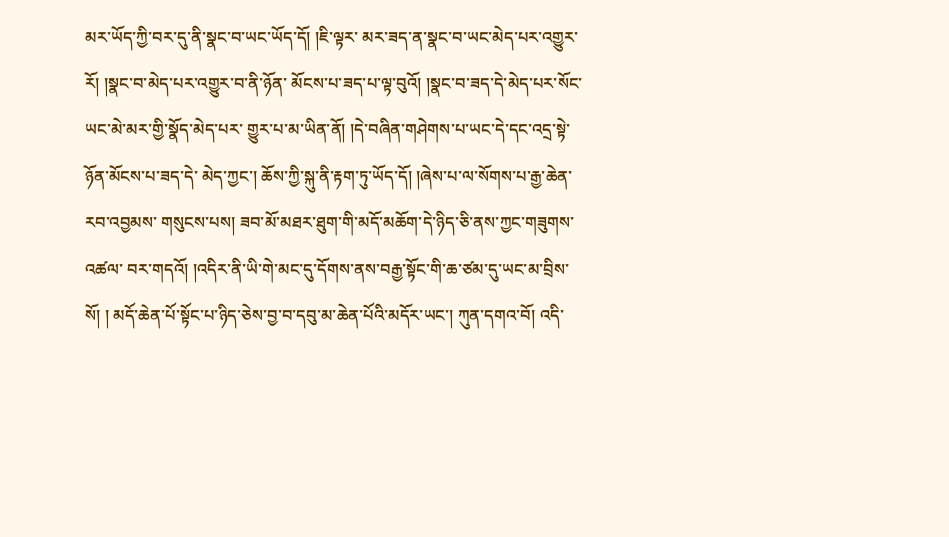མར་ཡོད་ཀྱི་བར་དུ་ནི་སྣང་བ་ཡང་ཡོད་དོ། །ཇི་ལྟར་ མར་ཟད་ན་སྣང་བ་ཡང་མེད་པར་འགྱུར་རོ། །སྣང་བ་མེད་པར་འགྱུར་བ་ནི་ཉོན་ མོངས་པ་ཟད་པ་ལྟ་བུའོ། །སྣང་བ་ཟད་དེ་མེད་པར་སོང་ཡང་མེ་མར་གྱི་སྣོད་མེད་པར་ གྱུར་པ་མ་ཡིན་ནོ། །དེ་བཞིན་གཤེགས་པ་ཡང་དེ་དང་འདྲ་སྟེ་ཉོན་མོངས་པ་ཟད་དེ་ མེད་ཀྱང་། ཆོས་ཀྱི་སྐུ་ནི་རྟག་ཏུ་ཡོད་དོ། །ཞེས་པ་ལ་སོགས་པ་རྒྱ་ཆེན་རབ་འབྱམས་ གསུངས་པས། ཟབ་མོ་མཐར་ཐུག་གི་མདོ་མཆོག་དེ་ཉིད་ཅི་ནས་ཀྱང་གཟུགས་འཚལ་ བར་གདའོ། །འདིར་ནི་ཡི་གེ་མང་དུ་དོགས་ནས་བརྒྱ་སྟོང་གི་ཆ་ཙམ་དུ་ཡང་མ་བྲིས་ སོ། ། མདོ་ཆེན་པོ་སྟོང་པ་ཉིད་ཅེས་བྱ་བ་དབུ་མ་ཆེན་པོའི་མདོར་ཡང་། ཀུན་དགའ་བོ། འདི་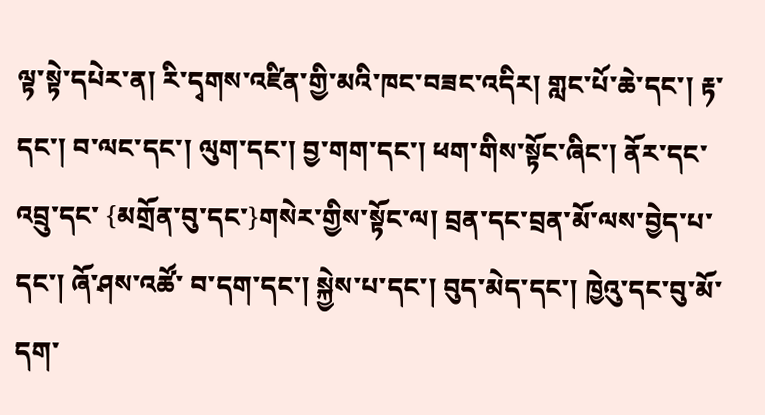ལྟ་སྟེ་དཔེར་ན། རི་དྭགས་འཛིན་གྱི་མའི་ཁང་བཟང་འདིར། གླང་པོ་ཆེ་དང་། རྟ་ དང་། བ་ལང་དང་། ལུག་དང་། བྱ་གག་དང་། ཕག་གིས་སྟོང་ཞིང་། ནོར་དང་འབྲུ་དང་ {མགྲོན་བུ་དང་}གསེར་གྱིས་སྟོང་ལ། བྲན་དང་བྲན་མོ་ལས་བྱེད་པ་དང་། ཞོ་ཤས་འཚོ་ བ་དག་དང་། སྐྱེས་པ་དང་། བུད་མེད་དང་། ཁྱེའུ་དང་བུ་མོ་དག་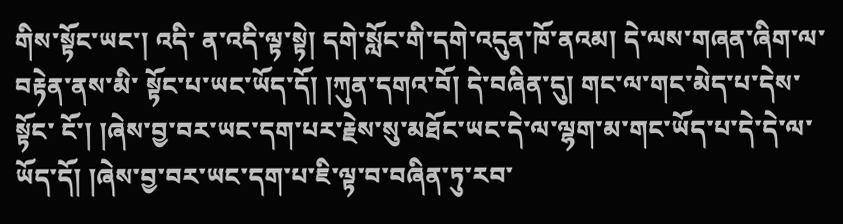གིས་སྟོང་ཡང་། འདི་ ན་འདི་ལྟ་སྟེ། དགེ་སློང་གི་དགེ་འདུན་ཁོ་ནའམ། དེ་ལས་གཞན་ཞིག་ལ་བརྟེན་ནས་མི་ སྟོང་པ་ཡང་ཡོད་དོ། །ཀུན་དགའ་བོ། དེ་བཞིན་དུ། གང་ལ་གང་མེད་པ་དེས་སྟོང་ ངོ་། །ཞེས་བྱ་བར་ཡང་དག་པར་རྗེས་སུ་མཐོང་ཡང་དེ་ལ་ལྷག་མ་གང་ཡོད་པ་དེ་དེ་ལ་ ཡོད་དོ། །ཞེས་བྱ་བར་ཡང་དག་པ་ཇི་ལྟ་བ་བཞིན་ཏུ་རབ་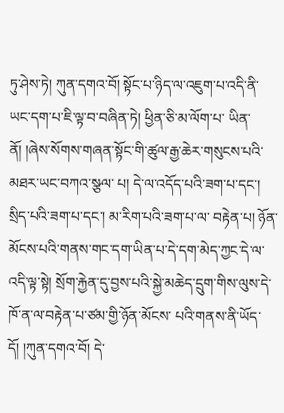ཏུ་ཤེས་ཏེ། ཀུན་དགའ་བོ། སྟོང་པ་ཉིད་ལ་འཇུག་པ་འདི་ནི་ཡང་དག་པ་ཇི་ལྟ་བ་བཞིན་ཏེ། ཕྱིན་ཅི་མ་ལོག་པ་ ཡིན་ནོ། །ཞེས་སོགས་གཞན་སྟོང་གི་ཚུལ་རྒྱ་ཆེར་གསུངས་པའི་མཐར་ཡང་བཀའ་སྩལ་ པ། དེ་ལ་འདོད་པའི་ཟག་པ་དང་། སྲིད་པའི་ཟག་པ་དང་། མ་རིག་པའི་ཟག་པ་ལ་ བརྟེན་པ། ཉོན་མོངས་པའི་གནས་གང་དག་ཡིན་པ་དེ་དག་མེད་ཀྱང་དེ་ལ་འདི་ལྟ་སྟེ། སྲོག་རྐྱེན་དུ་བྱས་པའི་སྐྱེ་མཆེད་དྲུག་གིས་ལུས་དེ་ཁོ་ན་ལ་བརྟེན་པ་ཙམ་གྱི་ཉོན་མོངས་ པའི་གནས་ནི་ཡོད་དོ། །ཀུན་དགའ་བོ། དེ་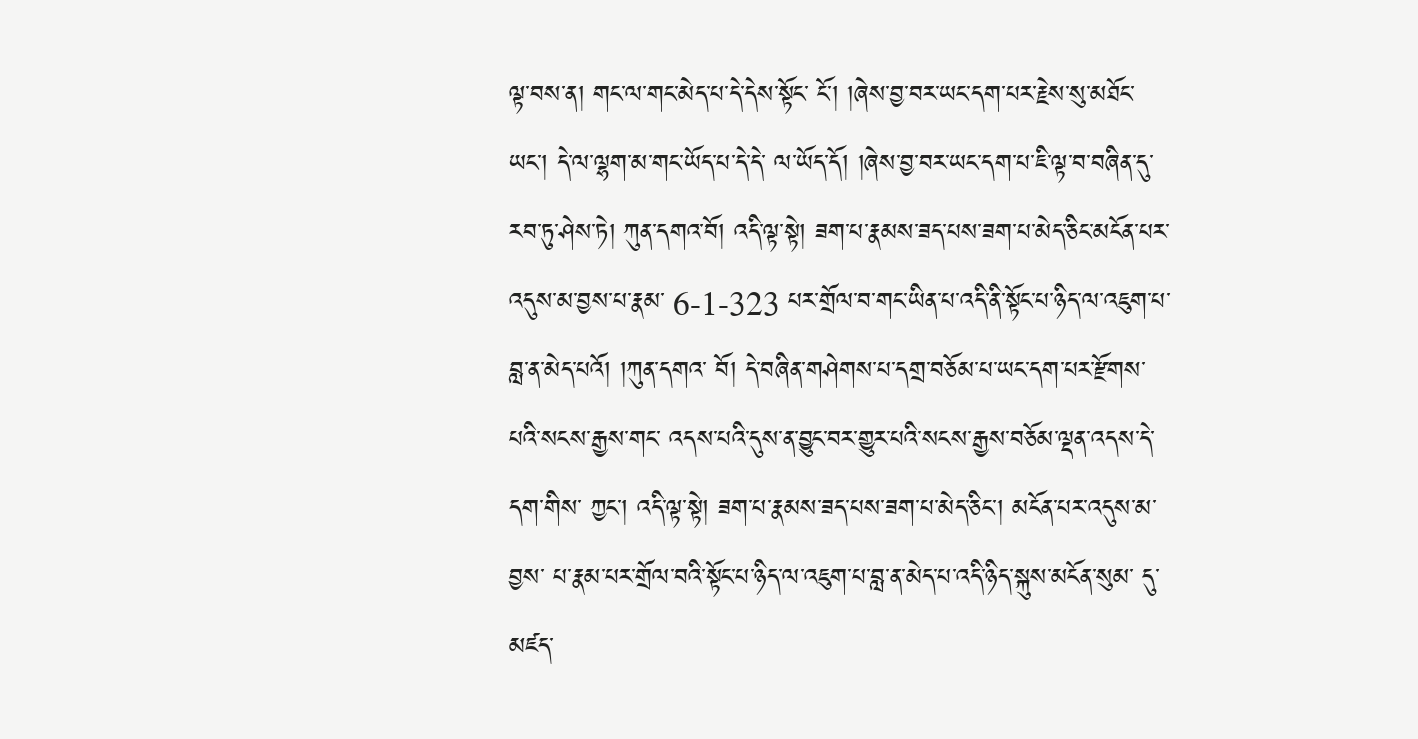ལྟ་བས་ན། གང་ལ་གང་མེད་པ་དེ་དེས་སྟོང་ ངོ་། །ཞེས་བྱ་བར་ཡང་དག་པར་རྗེས་སུ་མཐོང་ཡང་། དེ་ལ་ལྷག་མ་གང་ཡོད་པ་དེ་དེ་ ལ་ཡོད་དོ། །ཞེས་བྱ་བར་ཡང་དག་པ་ཇི་ལྟ་བ་བཞིན་དུ་རབ་ཏུ་ཤེས་ཏེ། ཀུན་དགའ་བོ། འདི་ལྟ་སྟེ། ཟག་པ་རྣམས་ཟད་པས་ཟག་པ་མེད་ཅིང་མངོན་པར་འདུས་མ་བྱས་པ་རྣམ་ 6-1-323 པར་གྲོལ་བ་གང་ཡིན་པ་འདི་ནི་སྟོང་པ་ཉིད་ལ་འཇུག་པ་བླ་ན་མེད་པའོ། །ཀུན་དགའ་ བོ། དེ་བཞིན་གཤེགས་པ་དགྲ་བཅོམ་པ་ཡང་དག་པར་རྫོགས་པའི་སངས་རྒྱས་གང་ འདས་པའི་དུས་ན་བྱུང་བར་གྱུར་པའི་སངས་རྒྱས་བཅོམ་ལྡན་འདས་དེ་དག་གིས་ ཀྱང་། འདི་ལྟ་སྟེ། ཟག་པ་རྣམས་ཟད་པས་ཟག་པ་མེད་ཅིང་། མངོན་པར་འདུས་མ་བྱས་ པ་རྣམ་པར་གྲོལ་བའི་སྟོང་པ་ཉིད་ལ་འཇུག་པ་བླ་ན་མེད་པ་འདི་ཉིད་སྐུས་མངོན་སུམ་ དུ་མཛད་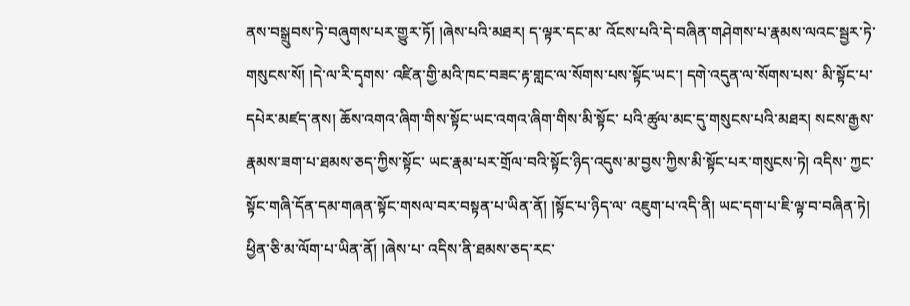ནས་བསྒྲུབས་ཏེ་བཞུགས་པར་གྱུར་ཏོ། །ཞེས་པའི་མཐར། ད་ལྟར་དང་མ་ འོངས་པའི་དེ་བཞིན་གཤེགས་པ་རྣམས་ལའང་སྦྱར་ཏེ་གསུངས་སོ། །དེ་ལ་རི་དྭགས་ འཛིན་གྱི་མའི་ཁང་བཟང་རྟ་གླང་ལ་སོགས་པས་སྟོང་ཡང་། དགེ་འདུན་ལ་སོགས་པས་ མི་སྟོང་པ་དཔེར་མཛད་ནས། ཆོས་འགའ་ཞིག་གིས་སྟོང་ཡང་འགའ་ཞིག་གིས་མི་སྟོང་ པའི་ཚུལ་མང་དུ་གསུངས་པའི་མཐར། སངས་རྒྱས་རྣམས་ཟག་པ་ཐམས་ཅད་ཀྱིས་སྟོང་ ཡང་རྣམ་པར་གྲོལ་བའི་སྟོང་ཉིད་འདུས་མ་བྱས་ཀྱིས་མི་སྟོང་པར་གསུངས་ཏེ། འདིས་ ཀྱང་སྟོང་གཞི་དོན་དམ་གཞན་སྟོང་གསལ་བར་བསྟན་པ་ཡིན་ནོ། །སྟོང་པ་ཉིད་ལ་ འཇུག་པ་འདི་ནི། ཡང་དག་པ་ཇི་ལྟ་བ་བཞིན་ཏེ། ཕྱིན་ཅི་མ་ལོག་པ་ཡིན་ནོ། །ཞེས་པ་ འདིས་ནི་ཐམས་ཅད་རང་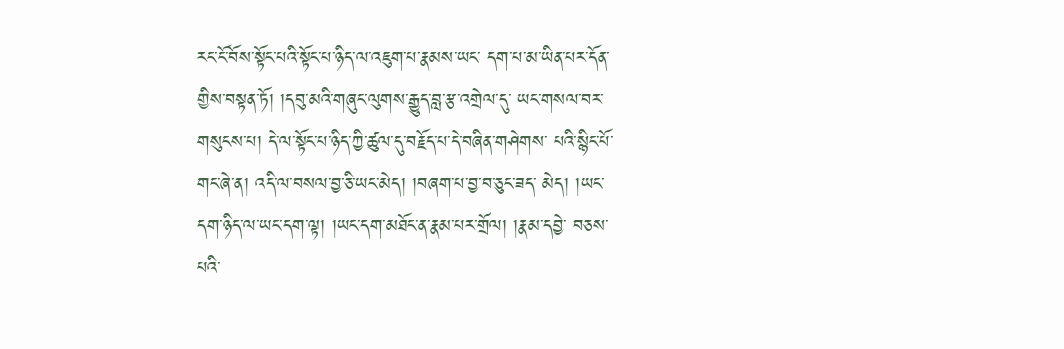རང་ངོ་བོས་སྟོང་པའི་སྟོང་པ་ཉིད་ལ་འཇུག་པ་རྣམས་ཡང་ དག་པ་མ་ཡིན་པར་དོན་གྱིས་བསྟན་ཏོ། །དབུ་མའི་གཞུང་ལུགས་རྒྱུད་བླ་རྩ་འགྲེལ་དུ་ ཡང་གསལ་བར་གསུངས་པ། དེ་ལ་སྟོང་པ་ཉིད་ཀྱི་ཚུལ་དུ་བརྗོད་པ་དེ་བཞིན་གཤེགས་ པའི་སྙིང་པོ་གང་ཞེ་ན། འདི་ལ་བསལ་བྱ་ཅི་ཡང་མེད། །བཞག་པ་བྱ་བ་ཅུང་ཟད་ མེད། །ཡང་དག་ཉིད་ལ་ཡང་དག་ལྟ། །ཡང་དག་མཐོང་ན་རྣམ་པར་གྲོལ། །རྣམ་དབྱེ་ བཅས་པའི་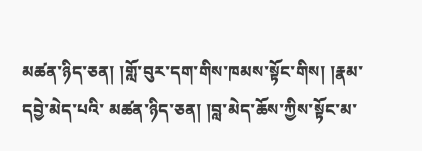མཚན་ཉིད་ཅན། །གློ་བུར་དག་གིས་ཁམས་སྟོང་གིས། །རྣམ་དབྱེ་མེད་པའི་ མཚན་ཉིད་ཅན། །བླ་མེད་ཆོས་ཀྱིས་སྟོང་མ་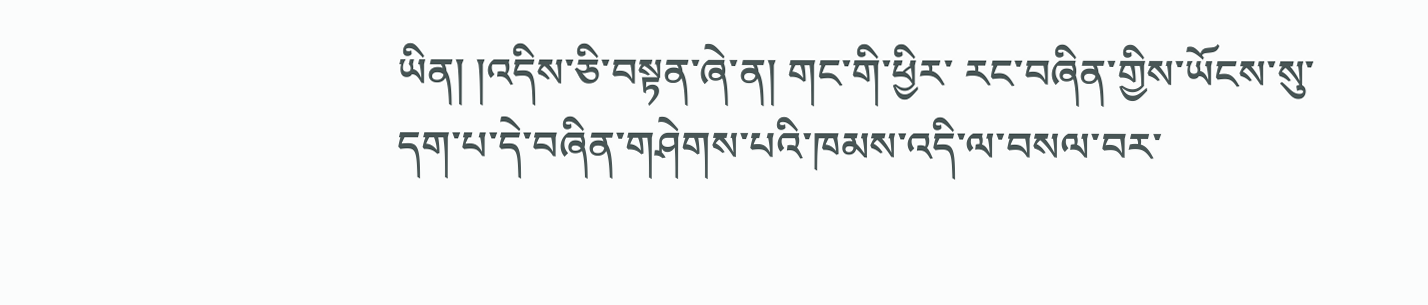ཡིན། །འདིས་ཅི་བསྟན་ཞེ་ན། གང་གི་ཕྱིར་ རང་བཞིན་གྱིས་ཡོངས་སུ་དག་པ་དེ་བཞིན་གཤེགས་པའི་ཁམས་འདི་ལ་བསལ་བར་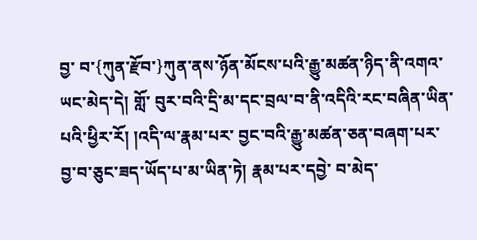བྱ་ བ་{ཀུན་རྫོབ་}ཀུན་ནས་ཉོན་མོངས་པའི་རྒྱུ་མཚན་ཉིད་ནི་འགའ་ཡང་མེད་དེ། གློ་ བུར་བའི་དྲི་མ་དང་བྲལ་བ་ནི་འདིའི་རང་བཞིན་ཡིན་པའི་ཕྱིར་རོ། །འདི་ལ་རྣམ་པར་ བྱང་བའི་རྒྱུ་མཚན་ཅན་བཞག་པར་བྱ་བ་ཅུང་ཟད་ཡོད་པ་མ་ཡིན་ཏེ། རྣམ་པར་དབྱེ་ བ་མེད་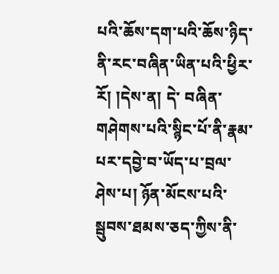པའི་ཆོས་དག་པའི་ཆོས་ཉིད་ནི་རང་བཞིན་ཡིན་པའི་ཕྱིར་རོ། །དེས་ན། དེ་ བཞིན་གཤེགས་པའི་སྙིང་པོ་ནི་རྣམ་པར་དབྱེ་བ་ཡོད་པ་བྲལ་ཤེས་པ། ཉོན་མོངས་པའི་ སྦུབས་ཐམས་ཅད་ཀྱིས་ནི་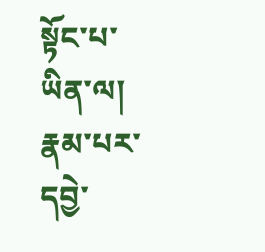སྟོང་པ་ཡིན་ལ། རྣམ་པར་དབྱེ་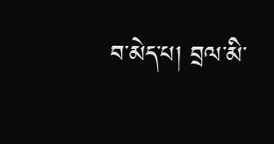བ་མེད་པ། བྲལ་མི་